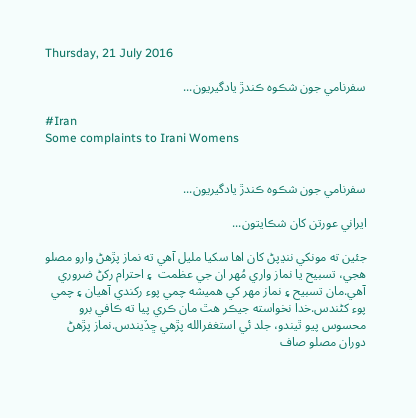Thursday, 21 July 2016

سفرنامي جون شڪوه ڪندڙ يادگيريون...

#Iran
Some complaints to Irani Womens


سفرنامي جون شڪوه ڪندڙ يادگيريون...

ايراني عورتن کان شڪايتون...

جئين ته مونکي ننڍپڻ کان اھا سکيا مليل آھي ته نماز پڙھڻ وارو مصلو ھجي، تسبيح يا نماز واري مُھر ان جي عظمت  ۽ احترام رکڻ ضروري آھي.مان تسبيح ۽ نماز مھر کي ھميشه چمي پوء رکندي آھيان ۽ چمي پوء کڻندس.خدا نخواسته جيڪر ھٿ مان ڪري پيا ته ڪافي برو محسوس پيو ٿيندو، جلد ئي استغفرالله پڙھي ڇڏيندس.نماز پڙھڻ دوران مصلو صاف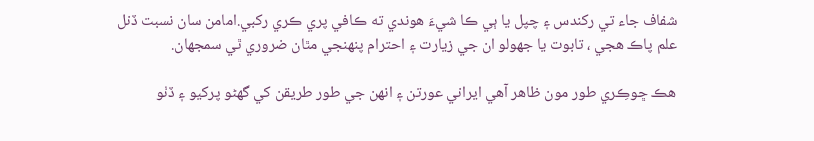شفاف جاء تي رکندس ۽ چپل يا ٻي ڪا شيءَ ھوندي ته ڪافي پري ڪري رکبي.امامن سان نسبت ڏنل علم پاڪ ھجي ، تابوت يا جھولو ان جي زيارت ۽ احترام پنھنجي مٿان ضروري ٿي سمجھان.

ھڪ ڇوڪِري طور مون ظاھر آھي ايراني عورتن ۽ انھن جي طور طريقن کي گھڻو پرکيو ۽ ڏٺو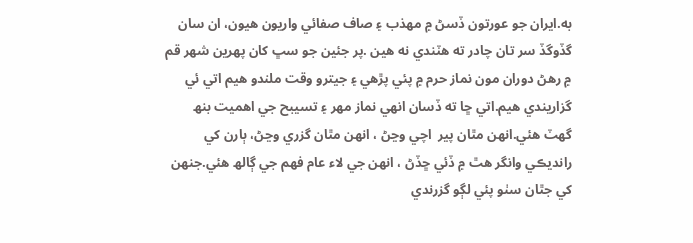به.ايران جو عورتون ڏسڻ ۾ مھذب ۽ صاف صفائي واريون ھيون، ان سان گڏوگڏ سر تان چادر ته ھٽندي نه ھين .پر جئين جو سڀ کان پھرين شھر قم ۾ رھڻ دوران مون نماز حرم ۾ پئي پڙھي ۽ جيترو وقت ملندو ھيم اتي ئي گزاريندي ھيم.اتي ڇا ته ڏسان انھي نماز مھر ۽ تسيبح جي اھميت بنھ گھٽ ھئي.انھن مٿان پير  اچي وڃڻ ، انھن مٿان گزري وڃڻ، ٻارن کي رانديڪي وانگر ھٿ ۾ ڏئي ڇڏڻ ، انھن جي لاء عام فھم جي ڳالھ ھئي.جنھن کي جٿان سٺو پئي لڳو گزرندي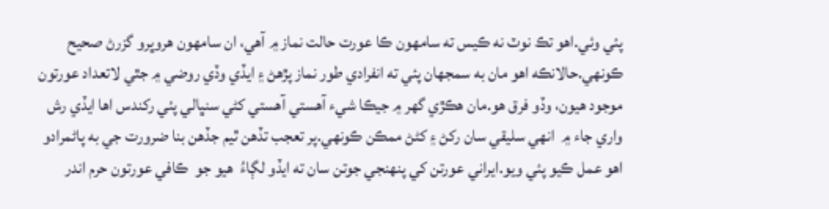پئي وئي.اھو تڪ نوٽ نه ڪيس ته سامھون ڪا عورت حالت نماز ۾ آھي، ان سامھون ھروڀرو گزرڻ صحيح ڪونھي.حالانڪه اھو مان به سمجھان پئي ته انفرادي طور نماز پڙھڻ ۽ ايڏي وڏي روضي ۾ جٿي لاتعداد عورتون موجود ھيون، وڏو فرق ھو.مان ھڪڙي گھر ۾ جيڪا شيء آھستي آھستي کڻي سنڀالي پئي رکندس اھا ايڏي رش واري جاء ۾  انھي سليقي سان رکڻ ۽ کڻڻ ممڪن ڪونھي.پر تعجب تڏھن ٿيم جڏھن بنا ضرورت جي به پاڻمرادو اھو عمل ڪيو پئي ويو.ايراني عورتن کي پنھنجي جوتن سان ته ايڏو لڳاءُ  ھيو جو  ڪافي عورتون حرم اندر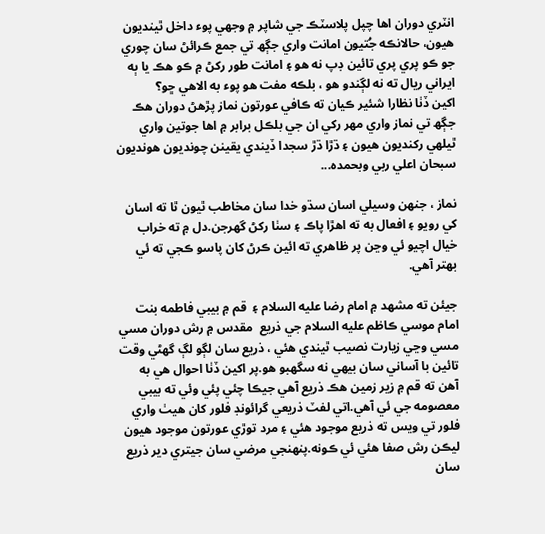انٽري دوران اھا چپل پلاسٽڪ جي شاپر ۾ وجھي پوء داخل ٿينديون ھيون، حالانڪه جُتيون امانت واري جڳھ تي جمع ڪرائڻ سان چوري جو ڪو پري پري تائين ڊپ نه ھو ۽ امانت طور رکڻ ۾ ڪو ھڪ يا ٻه ايراني ريال ته نه لڳندو ھو ، بلڪه مفت ھو پوء به الاھي ڇو؟
اکين ڏٺا نظارا شئير ڪيان ته ڪافي عورتون نماز پڙھڻ دوران ھڪ جڳھ تي نماز واري مھر رکي ان جي بلڪل برابر ۾ اھا جوتين واري ٿيلھي رکنديون ھيون ۽ ڌڙا ڌڙ سجدا ڏيندي يقينن چونديون ھونديون سبحان اعلي ربي وبحمده...

نماز ، جنھن وسيلي اسان سڌو خدا سان مخاطب ٿيون ٿا ته اسان کي رويو ۽ افعال به ته اھڙا پاڪ ۽ سٺا رکڻ گھرجن.دل ۾ ته خراب خيال اچيو ئي وڃن پر ظاھري ته ائين ڪرڻ کان پاسو ڪجي ته ئي بھتر آھي.

جيئن ته مشھد ۾ امام رضا عليه السلام ۽  قم ۾ بيبي فاطمه بنت امام موسي ڪاظم عليه السلام جي ذريع  مقدس ۾ رش دوران مسي مسي وڃي زيارت نصيب ٿيندي ھئي ، ذريع سان لڳو لڳ گھڻي وقت تائين با آساني سان بيھي نه سگھبو ھو.پر اکين ڏٺا احوال ھي به آھن ته قم ۾ زير زمين ھڪ ذريع آھي جيڪا چئي پئي وئي ته بيبي معصومه جي ئي آھي.اتي لفٽ ذريعي گرائونڊ فلور کان ھيٺ واري فلور تي ويس ته ذريع موجود ھئي ۽ مرد توڙي عورتون موجود ھيون ليڪن رش صفا ھئي ئي ڪونه.پنھنجي مرضي سان جيتري دير ذريع سان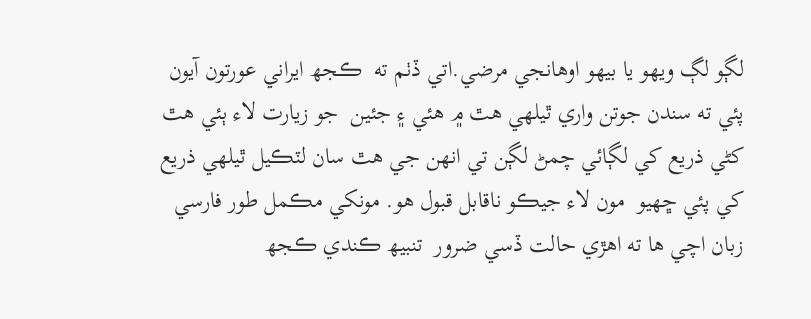لڳو لڳ ويھو يا بيھو اوھانجي مرضي.اتي ڏٺم ته  ڪجھ ايراني عورتون آيون پئي ته سندن جوتن واري ٿيلھي ھٿ ۾ ھئي ۽ جئين  جو زيارت لاء ٻئي ھٿ  کڻي ذريع کي لڳائي چمڻ لڳن تي انھن جي ھٿ سان لٽڪيل ٿيلھي ذريع کي پئي ڇھيو  مون لاء جيڪو ناقابل قبول ھو. مونکي مڪمل طور فارسي زبان اچي ھا ته اھڙي حالت ڏسي ضرور  تنبيھ ڪندي ڪجھ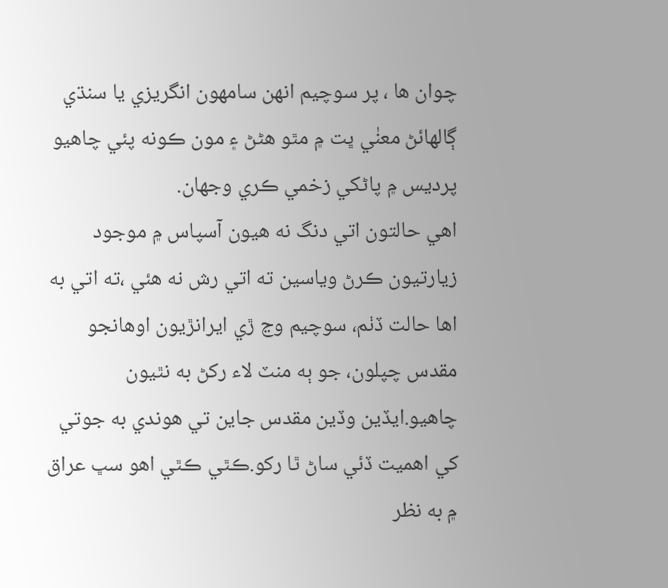چوان ھا ، پر سوچيم انھن سامھون انگريزي يا سنڌي ڳالھائڻ معنٰي ڀت ۾ مٿو ھڻڻ ۽ مون ڪونه پئي چاھيو پرديس ۾ پاڻکي زخمي ڪري وجھان.
اھي حالتون اتي دنگ نه ھيون آسپاس ۾ موجود زيارتيون ڪرڻ وياسين ته اتي رش نه ھئي ،ته اتي به اھا حالت ڏٺم، سوچيم وڃ ڙي ايرانڙيون اوھانجو مقدس چپلون، جو ٻه منٽ لاء رکڻ به نٿيون چاھيو.ايڏين وڏين مقدس جاين تي ھوندي به جوتي کي اھميت ڏئي ساڻ ٿا رکو.ڪٿي ڪٿي اھو سڀ عراق ۾ به نظر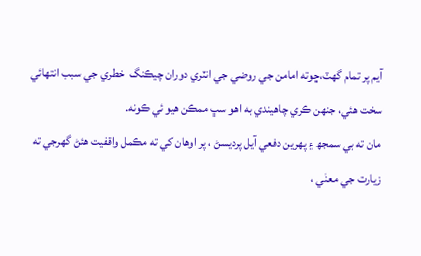آيم پر تمام گھٽ،ڇوته امامن جي روضي جي انٽري دوران چيڪنگ  خطري جي سبب انتھائي سخت ھئي، جنھن ڪري چاھيندي به اھو سڀ ممڪن ھيو ئي ڪونه.
مان ته بي سمجھ ۽ پھرين دفعي آيل پرديسڻ ، پر اوھان کي ته مڪمل واقفيت ھئڻ گھرجي ته زيارت جي معنٰي ،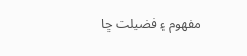مفھوم ۽ فضيلت ڇا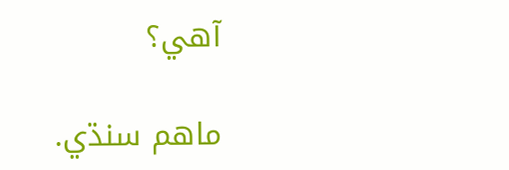آھي؟

ماھم سنڌي.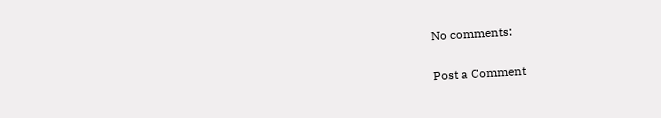No comments:

Post a Comment